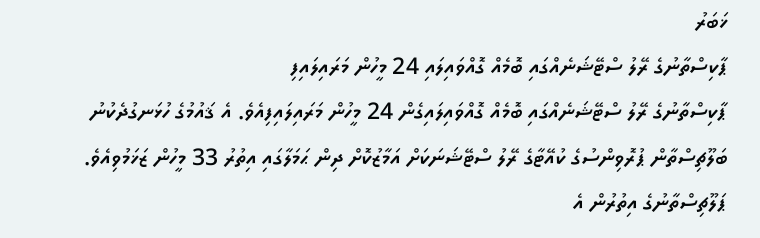ޚަބަރު
ޕާކިސްތާނުގެ ރޭލު ސްޓޭޝަނެއްގައި ބޮމެއް ގޮއްވައިލައި 24 މީހުން މަރައިލައިފި
ޕާކިސްތާނުގެ ރޭލު ސްޓޭޝަނެއްގައި ބޮމެއް ގޮއްވައިލައިގެން 24 މީހުން މަރައިލައިފިއެވެ. އެ ޤައުމުގެ ހުޅަނގުދެކުނު ބަލޫޗިސްތާން ޕުރޮވިންސުގެ ކުއޭޓާގެ ރޭލު ސްޓޭޝަނަކަށް އަމާޒުކޮށް ދިން ޙަމަލާގައި އިތުރު 33 މީހުން ޒަޚަމުވިއެވެ. ޕަލޫޗިސްތާނުގެ އިތުރުން އެ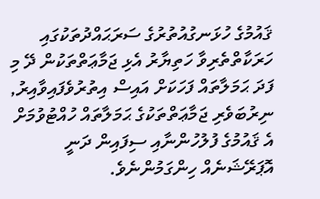ޤައުމުގެ ހުޅަނގުއުތުރުގެ ސަރަޙައްދުތަކުގައި ހަރަކާތްތެރިވާ ހަތިޔާރު އެޅި ޖަމާޢަތްތަކުން ދޭ މި ފަދަ ޙަމަލާތައް ފަހަކަށް އައިސް އިތުރުވެފައިވާއިރު, ނިރުބަވެރި ޖަމާޢަތްތަކުގެ ޙަމަލާތައް ހުއްޓުވުމަށް އެ ޤައުމުގެ ފުލުހުންނާއި ސިފައިން ދަނީ އޮޕަރޭޝަނެއް ހިންގަމުންނެވެ.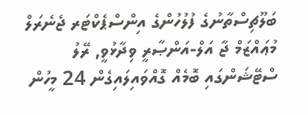ބަލޫޗިސްތާނުގެ ފުލުހުންގެ އިންސްޕެކްޓަރ ޖެނެރަލް މުޢައްޒަމް ޖާ އަލް-އަންޞާރީ ވިދާޅުވީ, ރޭލު ސްޓޭޝަންގައި ބޮމެއް ގޮއްވައިލައިގެން 24 މީހުން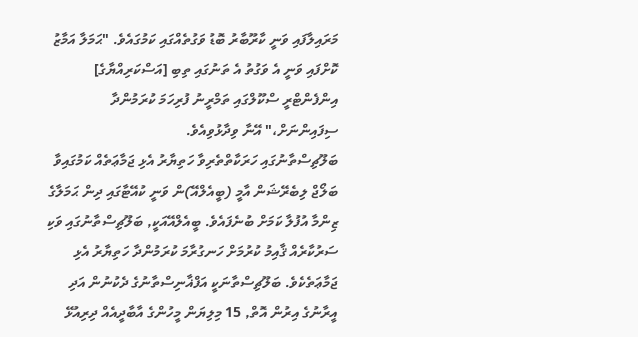މަރައިލާފައި ވަނީ ކާރޫބާރު ބޮޑު ވަގުތެއްގައި ކަމުގައެވެ. "ޙަމަލާ އަމާޒު ކޮށްފައި ވަނީ އެ ވަގުތު އެ ތަނުގައި ތިބި [އަސްކަރިއްޔާގެ] އިންފެންޓްރީ ސްކޫލްގައި ތަމްރީނު ފުރިހަމަ ކުރަމުންދާ ސިފައިންނަށް،" އޭނާ ވިދާޅުވިއެވެ.
ބަލޫޗިސްތާނުގައި ހަރަކާތްތެރިވާ ހަތިޔާރު އެޅި ޖަމާޢަތެއް ކަމުގައިވާ ބަލޯޖް ލިބެރޭޝަން އާމީ (ބީއެލްއޭ)ން ވަނީ ކުއޭޓާގައި ދިން ޙަމަލާގެ ޒިންމާ އުފުލާ ކަމަށް ބުނެފައެވެ. ބީއެލްއޭއަކީ, ބަލޫޗިސްތާނުގައި ވަކި ސަރުކާރެއް ޤާއިމު ކުރުމަށް ހަނގުރާމަ ކުރަމުންދާ ހަތިޔާރު އެޅި ޖަމާޢަތެކެވެ. ބަލޫޗިސްތާނަކީ އަފްޣާނިސްތާނުގެ ދެކުނުން އަދި އީރާނުގެ އިރުން އޮތް, 15 މިލިޔަން މީހުންގެ އާބާދީއެއް ދިރިއުޅޭ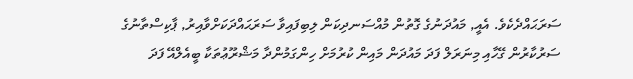ސަރަޙައްދެކެވެ. އެއީ, މައުދަނުގެ ގޮތުން މުއްސަނދިކަން ލިބިފައިވާ ސަރަޙައްދަކަށްވާއިރު, ޕާކިސްތާނުގެ ސަރުކާރުން ގޭހާއި މިނަރަލް ފަދަ މައުދަން މައިން ކުރުމަށް ހިންގަމުންދާ މަޝްރޫޢުތަކާ ބީއެލްއޭ ފަދަ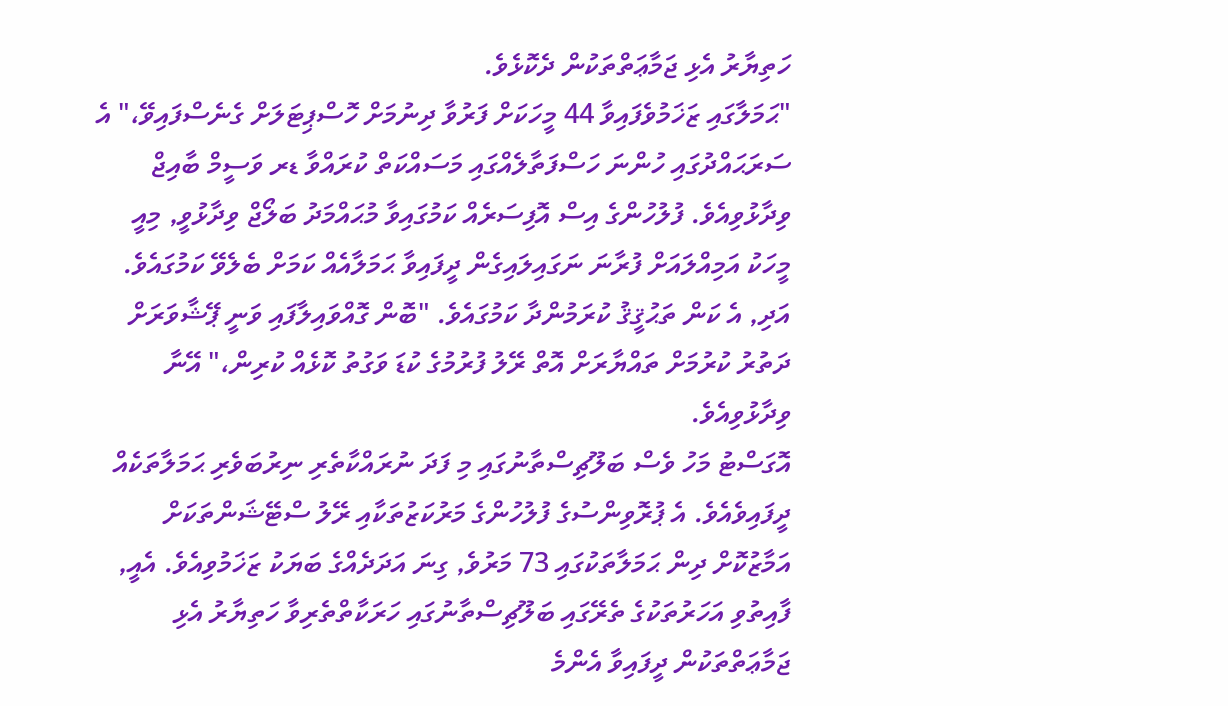ހަތިޔާރު އެޅި ޖަމާޢަތްތަކުން ދެކޮޅެވެ.
"ޙަމަލާގައި ޒަޚަމުވެފައިވާ 44 މީހަކަށް ފަރުވާ ދިނުމަށް ހޮސްޕިޓަލަށް ގެނެސްފައިވޭ،" އެ ސަރަޙައްދުގައި ހުންނަ ހަސްފަތާލެއްގައި މަސައްކަތް ކުރައްވާ ޑރ ވަސީމް ބާއިޖް ވިދާޅުވިއެވެ. ފުލުހުންގެ އިސް އޮފިސަރެއް ކަމުގައިވާ މުޙައްމަދު ބަލޯޖް ވިދާޅުވީ, މިއީ މީހަކު އަމިއްލައަށް ފުރާނަ ނަގައިލައިގެން ދީފައިވާ ޙަމަލާއެއް ކަމަށް ބެލެވޭ ކަމުގައެވެ. އަދި, އެ ކަން ތަޙުޤީޤު ކުރަމުންދާ ކަމުގައެވެ. "ބޮން ގޮއްވައިލާފައި ވަނީ ޕޭޝާވަރަށް ދަތުރު ކުރުމަށް ތައްޔާރަށް އޮތް ރޭލު ފުރުމުގެ ކުޑަ ވަގުތު ކޮޅެއް ކުރިން،" އޭނާ ވިދާޅުވިއެވެ.
އޮގަސްޓު މަހު ވެސް ބަލޫޗިސްތާނުގައި މި ފަދަ ނުރައްކާތެރި ނިރުބަވެރި ޙަމަލާތަކެއް ދީފައިވެއެވެ. އެ ޕުރޮވިންސުގެ ފުލުހުންގެ މަރުކަޒުތަކާއި ރޭލު ސްޓޭޝަންތަކަށް އަމާޒުކޮށް ދިން ޙަމަލާތަކުގައި 73 މަރުވެ, ގިނަ އަދަދެއްގެ ބަޔަކު ޒަޚަމުވިއެވެ. އެއީ, ފާއިތުވި އަހަރުތަކުގެ ތެރޭގައި ބަލޫޗިސްތާނުގައި ހަރަކާތްތެރިވާ ހަތިޔާރު އެޅި ޖަމާޢަތްތަކުން ދީފައިވާ އެންމެ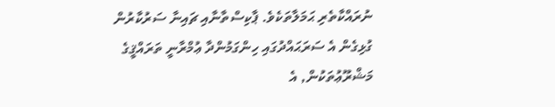ނުރައްކާތެރި ޙަމަލާތަކެވެ. ޕާކިސްތާނާއި ޗައިނާ ސަރުކާރުން ގުޅިގެން އެ ސަރަޙައްދުގައި ހިންގަމުންދާ ޢުމްރާނީ ތަރައްޤީގެ މަޝްރޫޢުތަކުން, އެ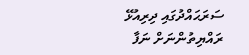ސަރަޙައްދުގައި ދިރިއުޅޭ ރައްޔިތުންނަށް ނަފާ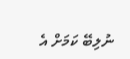ނުލިބޭ ކަމަށް އެ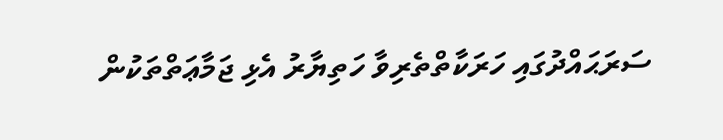ސަރަޙައްދުގައި ހަރަކާތްތެރިވާ ހަތިޔާރު އެޅި ޖަމާޢަތްތަކުން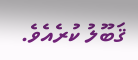ޤަބޫލު ކުރެއެވެ.